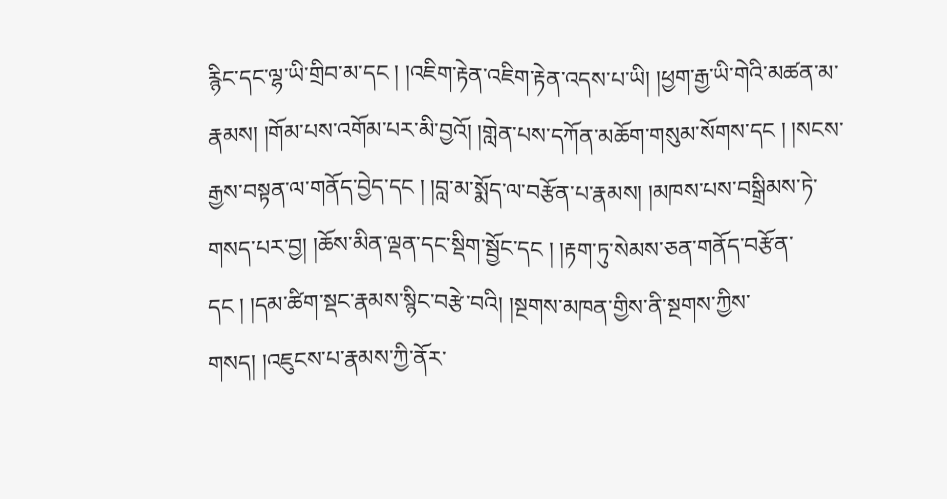རྙིང་དང་ལྷ་ཡི་གྲིབ་མ་དང ། །འཇིག་རྟེན་འཇིག་རྟེན་འདས་པ་ཡི། །ཕྱག་རྒྱ་ཡི་གེའི་མཚན་མ་རྣམས། །གོམ་པས་འགོམ་པར་མི་བྱའོ། །གླེན་པས་དཀོན་མཆོག་གསུམ་སོགས་དང ། །སངས་རྒྱས་བསྟན་ལ་གནོད་བྱེད་དང ། །བླ་མ་སྨོད་ལ་བརྩོན་པ་རྣམས། །མཁས་པས་བསྒྲིམས་ཏེ་གསད་པར་བྱ། །ཆོས་མིན་ལྡན་དང་སྡིག་སྦྱོང་དང ། །རྟག་ཏུ་སེམས་ཅན་གནོད་བརྩོན་དང ། །དམ་ཚིག་སྡང་རྣམས་སྙིང་བརྩེ་བའི། །སྔགས་མཁན་གྱིས་ནི་སྔགས་ཀྱིས་གསད། །འཇུངས་པ་རྣམས་ཀྱི་ནོར་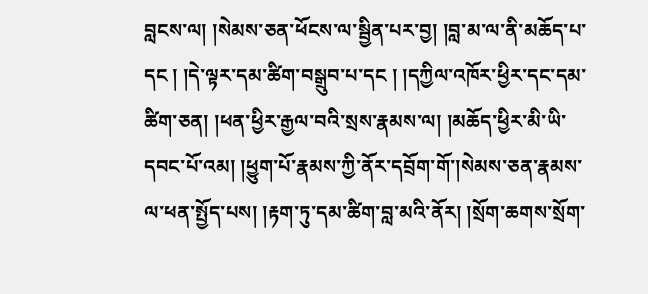བླངས་ལ། །སེམས་ཅན་ཕོངས་ལ་སྦྱིན་པར་བྱ། །བླ་མ་ལ་ནི་མཆོད་པ་དང ། །དེ་ལྟར་དམ་ཚིག་བསྒྲུབ་པ་དང ། །དཀྱིལ་འཁོར་ཕྱིར་དང་དམ་ཚིག་ཅན། །ཕན་ཕྱིར་རྒྱལ་བའི་སྲས་རྣམས་ལ། །མཆོད་ཕྱིར་མི་ཡི་དབང་པོ་འམ། །ཕྱུག་པོ་རྣམས་ཀྱི་ནོར་དབྲོག་གོ་།སེམས་ཅན་རྣམས་ལ་ཕན་སྤྱོད་པས། །རྟག་ཏུ་དམ་ཚིག་བླ་མའི་ནོར། །སྲོག་ཆགས་སྲོག་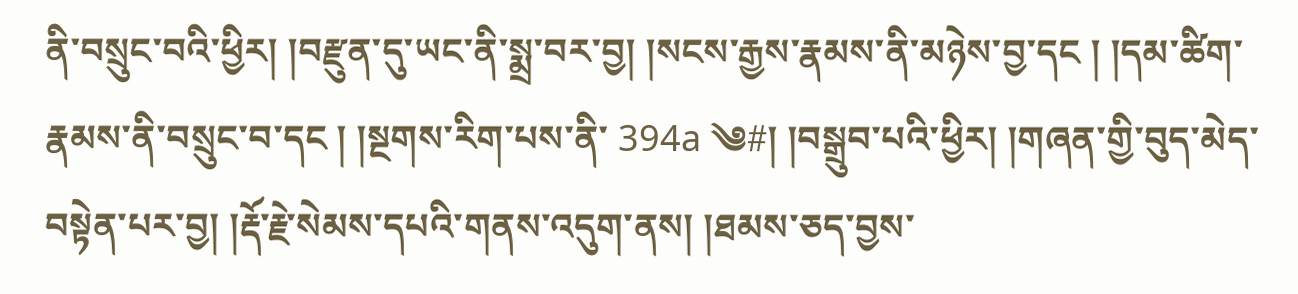ནི་བསྲུང་བའི་ཕྱིར། །བརྫུན་དུ་ཡང་ནི་སྨྲ་བར་བྱ། །སངས་རྒྱས་རྣམས་ནི་མཉེས་བྱ་དང ། །དམ་ཚིག་རྣམས་ནི་བསྲུང་བ་དང ། །སྔགས་རིག་པས་ནི་ 394a ༄#། །བསྒྲུབ་པའི་ཕྱིར། །གཞན་གྱི་བུད་མེད་བསྟེན་པར་བྱ། །རྡོ་རྗེ་སེམས་དཔའི་གནས་འདུག་ནས། །ཐམས་ཅད་བྱས་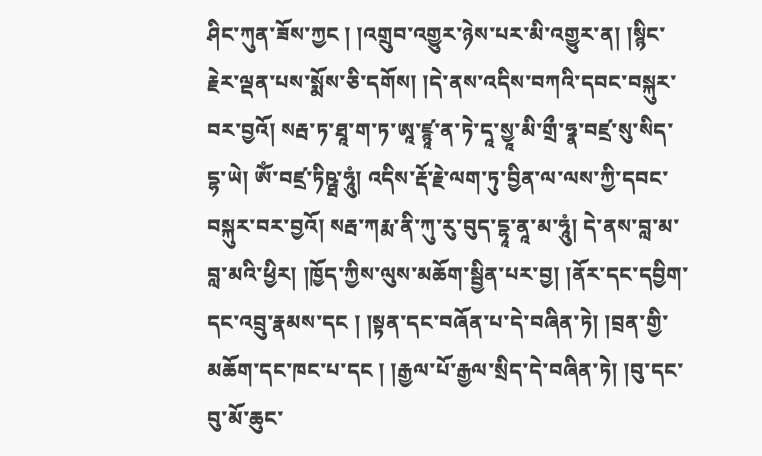ཤིང་ཀུན་ཟོས་ཀྱང ། །འགྲུབ་འགྱུར་ཉེས་པར་མི་འགྱུར་ན། །སྙིང་རྗེར་ལྡན་པས་སྨོས་ཅི་དགོས། །དེ་ནས་འདིས་བཀའི་དབང་བསྐུར་བར་བྱའོ། སརྦ་ཏ་ཐཱ་ག་ཏ་ཨཱ་ཛྙཱ་ན་ཏེ་དཱ་སྱཱ་མི་གྲྀ་ཧྣ་བཛྲ་སུ་སིད་དྷ་ཡེ། ཨོཾ་བཛྲ་ཏིཥྠ་ཧཱུཾ། འདིས་རྡོ་རྗེ་ལག་ཏུ་བྱིན་ལ་ལས་ཀྱི་དབང་བསྐུར་བར་བྱའོ། སརྦ་ཀརྨ་ནི་ཀུ་རུ་བུད་དྷཱ་ནཱ་མ་ཧཱུཾ། དེ་ནས་བླ་མ་བླ་མའི་ཕྱིར། །ཁྱོད་ཀྱིས་ལུས་མཆོག་སྦྱིན་པར་བྱ། །ནོར་དང་དབྱིག་དང་འབྲུ་རྣམས་དང ། །སྟན་དང་བཞོན་པ་དེ་བཞིན་ཏེ། །བྲན་གྱི་མཆོག་དང་ཁང་པ་དང ། །རྒྱལ་པོ་རྒྱལ་སྲིད་དེ་བཞིན་ཏེ། །བུ་དང་བུ་མོ་ཆུང་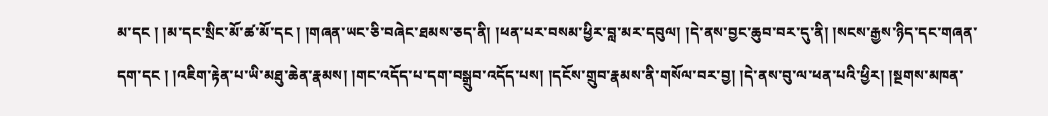མ་དང ། །མ་དང་སྲིང་མོ་ཚ་མོ་དང ། །གཞན་ཡང་ཅི་བཞེང་ཐམས་ཅད་ནི། །ཕན་པར་བསམ་ཕྱིར་བླ་མར་དབུལ། །དེ་ནས་བྱང་ཆུབ་བར་དུ་ནི། །སངས་རྒྱས་ཉིད་དང་གཞན་དག་དང ། །འཇིག་རྟེན་པ་ཡི་མཐུ་ཆེན་རྣམས། །གང་འདོད་པ་དག་བསྒྲུབ་འདོད་པས། །དངོས་གྲུབ་རྣམས་ནི་གསོལ་བར་བྱ། །དེ་ནས་བུ་ལ་ཕན་པའི་ཕྱིར། །སྔགས་མཁན་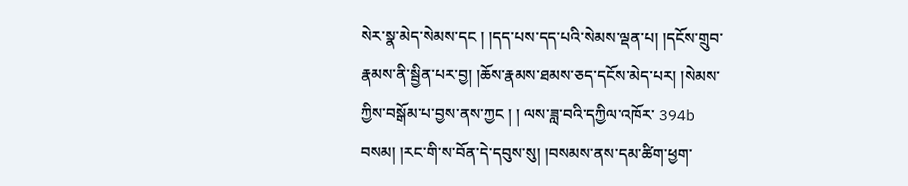སེར་སྣ་མེད་སེམས་དང ། །དད་པས་དད་པའི་སེམས་ལྡན་པ། །དངོས་གྲུབ་རྣམས་ནི་སྦྱིན་པར་བྱ། །ཆོས་རྣམས་ཐམས་ཅད་དངོས་མེད་པར། །སེམས་ཀྱིས་བསྒོམ་པ་བྱས་ནས་ཀྱང ། ། ལས་ཟླ་བའི་དཀྱིལ་འཁོར་ 394b བསམ། །རང་གི་ས་བོན་དེ་དབུས་སུ། །བསམས་ནས་དམ་ཚིག་ཕྱག་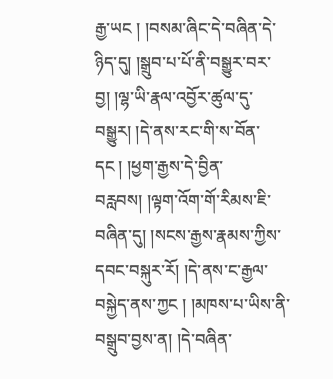རྒྱ་ཡང ། །བསམ་ཞིང་དེ་བཞིན་དེ་ཉིད་དུ། །སྒྲུབ་པ་པོ་ནི་བསྒྱུར་བར་བྱ། །ལྷ་ཡི་རྣལ་འབྱོར་ཚུལ་དུ་བསྒྱུར། །དེ་ནས་རང་གི་ས་བོན་དང ། །ཕྱག་རྒྱས་དེ་བྱིན་བརླབས། །ལྟག་འོག་གོ་རིམས་ཇི་བཞིན་དུ། །སངས་རྒྱས་རྣམས་ཀྱིས་དབང་བསྐུར་རོ། །དེ་ནས་ང་རྒྱལ་བསྐྱེད་ནས་ཀྱང ། །མཁས་པ་ཡིས་ནི་བསྒྲུབ་བྱས་ན། །དེ་བཞིན་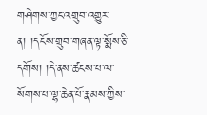གཤེགས་ཀྱང་འགྲུབ་འགྱུར་ན། །དངོས་གྲུབ་གཞན་ལྟ་སྨོས་ཅི་དགོས། །དེ་ནས་ཚངས་པ་ལ་སོགས་པ་ལྷ་ཆེན་པོ་རྣམས་ཀྱིས་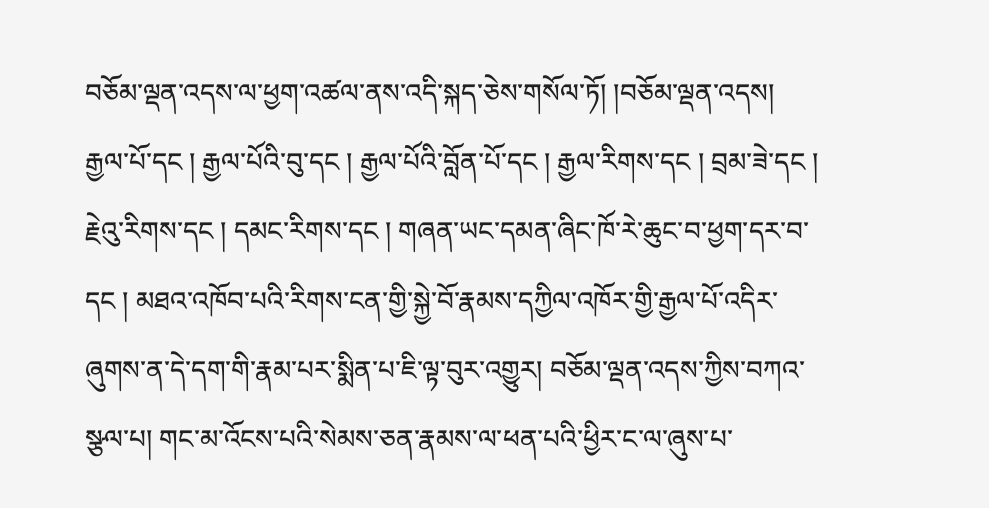བཅོམ་ལྡན་འདས་ལ་ཕྱག་འཚལ་ནས་འདི་སྐད་ཅེས་གསོལ་ཏོ། །བཅོམ་ལྡན་འདས། རྒྱལ་པོ་དང ། རྒྱལ་པོའི་བུ་དང ། རྒྱལ་པོའི་བློན་པོ་དང ། རྒྱལ་རིགས་དང ། བྲམ་ཟེ་དང ། རྗེའུ་རིགས་དང ། དམང་རིགས་དང ། གཞན་ཡང་དམན་ཞིང་ཁོ་རེ་ཆུང་བ་ཕྱག་དར་བ་དང ། མཐའ་འཁོབ་པའི་རིགས་ངན་གྱི་སྐྱེ་བོ་རྣམས་དཀྱིལ་འཁོར་གྱི་རྒྱལ་པོ་འདིར་ཞུགས་ན་དེ་དག་གི་རྣམ་པར་སྨིན་པ་ཇི་ལྟ་བུར་འགྱུར། བཅོམ་ལྡན་འདས་ཀྱིས་བཀའ་སྩལ་པ། གང་མ་འོངས་པའི་སེམས་ཅན་རྣམས་ལ་ཕན་པའི་ཕྱིར་ང་ལ་ཞུས་པ་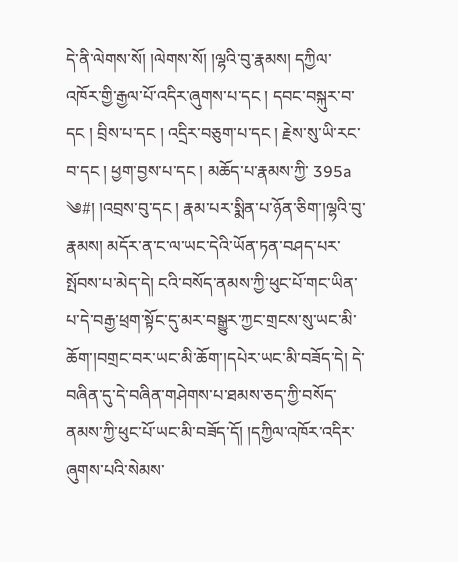དེ་ནི་ལེགས་སོ། །ལེགས་སོ། །ལྷའི་བུ་རྣམས། དཀྱིལ་འཁོར་གྱི་རྒྱལ་པོ་འདིར་ཞུགས་པ་དང ། དབང་བསྐུར་བ་དང ། བྲིས་པ་དང ། འདྲིར་བཅུག་པ་དང ། རྗེས་སུ་ཡི་རང་བ་དང ། ཕྱག་བྱས་པ་དང ། མཆོད་པ་རྣམས་ཀྱི་ 395a ༄#། །འབྲས་བུ་དང ། རྣམ་པར་སྨིན་པ་ཉོན་ཅིག་།ལྷའི་བུ་རྣམས། མདོར་ན་ང་ལ་ཡང་དེའི་ཡོན་ཏན་བཤད་པར་སྤོབས་པ་མེད་དེ། ངའི་བསོད་ནམས་ཀྱི་ཕུང་པོ་གང་ཡིན་པ་དེ་བརྒྱ་ཕྲག་སྟོང་དུ་མར་བསྒྱུར་ཀྱང་གྲངས་སུ་ཡང་མི་ཆོག་།བགྲང་བར་ཡང་མི་ཆོག་།དཔེར་ཡང་མི་བཟོད་དེ། དེ་བཞིན་དུ་དེ་བཞིན་གཤེགས་པ་ཐམས་ཅད་ཀྱི་བསོད་ནམས་ཀྱི་ཕུང་པོ་ཡང་མི་བཟོད་དོ། །དཀྱིལ་འཁོར་འདིར་ཞུགས་པའི་སེམས་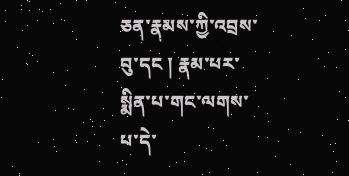ཅན་རྣམས་ཀྱི་འབྲས་བུ་དང ། རྣམ་པར་སྨིན་པ་གང་ལགས་པ་དེ་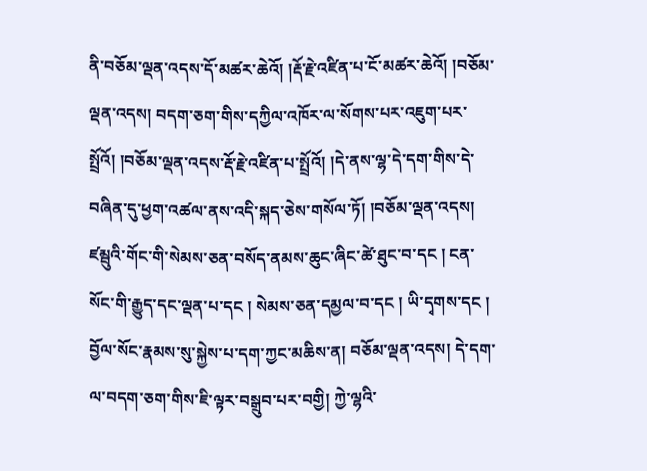ནི་བཅོམ་ལྡན་འདས་དོ་མཚར་ཆེའོ། །རྡོ་རྗེ་འཛིན་པ་ངོ་མཚར་ཆེའོ། །བཅོམ་ལྡན་འདས། བདག་ཅག་གིས་དཀྱིལ་འཁོར་ལ་སོགས་པར་འཇུག་པར་སྤྲོའོ། །བཅོམ་ལྡན་འདས་རྡོ་རྗེ་འཛིན་པ་སྤྲོའོ། །དེ་ནས་ལྷ་དེ་དག་གིས་དེ་བཞིན་དུ་ཕྱག་འཚལ་ནས་འདི་སྐད་ཅེས་གསོལ་ཏོ། །བཅོམ་ལྡན་འདས། ཛམྦུའི་གོང་གི་སེམས་ཅན་བསོད་ནམས་ཆུང་ཞིང་ཚེ་ཐུང་བ་དང ། ངན་སོང་གི་རྒྱུད་དང་ལྡན་པ་དང ། སེམས་ཅན་དམྱལ་བ་དང ། ཡི་དྭགས་དང ། བྱོལ་སོང་རྣམས་སུ་སྐྱེས་པ་དག་ཀྱང་མཆིས་ན། བཅོམ་ལྡན་འདས། དེ་དག་ལ་བདག་ཅག་གིས་ཇི་ལྟར་བསྒྲུབ་པར་བགྱི། ཀྱེ་ལྷའི་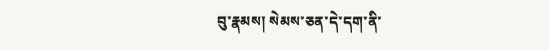བུ་རྣམས། སེམས་ཅན་དེ་དག་ནི་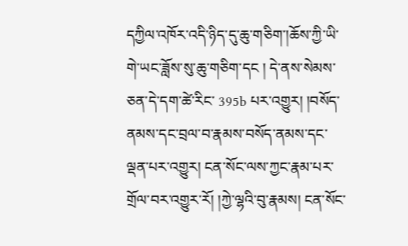དཀྱིལ་འཁོར་འདི་ཉིད་དུ་ཆུ་གཅིག་།ཆོས་ཀྱི་ཡི་གེ་ཡང་ཟློས་སུ་ཆུ་གཅིག་དང ། དེ་ནས་སེམས་ཅན་དེ་དག་ཚེ་རིང་ 395b པར་འགྱུར། །བསོད་ནམས་དང་བྲལ་བ་རྣམས་བསོད་ནམས་དང་ལྡན་པར་འགྱུར། ངན་སོང་ལས་ཀྱང་རྣམ་པར་གྲོལ་བར་འགྱུར་རོ། །ཀྱེ་ལྷའི་བུ་རྣམས། ངན་སོང་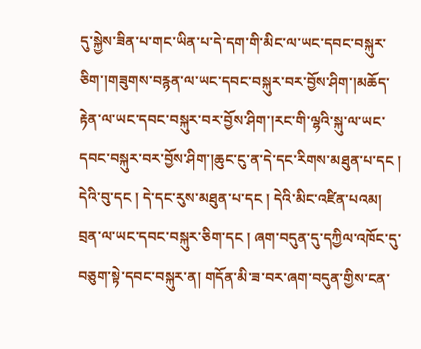དུ་སྐྱེས་ཟིན་པ་གང་ཡིན་པ་དེ་དག་གི་མིང་ལ་ཡང་དབང་བསྐུར་ཅིག་།གཟུགས་བརྙན་ལ་ཡང་དབང་བསྐུར་བར་བྱོས་ཤིག་།མཆོད་རྟེན་ལ་ཡང་དབང་བསྐུར་བར་བྱོས་ཤིག་།རང་གི་ལྷའི་སྐུ་ལ་ཡང་དབང་བསྐུར་བར་བྱོས་ཤིག་།ཆུང་ངུ་ན་དེ་དང་རིགས་མཐུན་པ་དང ། དེའི་བུ་དང ། དེ་དང་རུས་མཐུན་པ་དང ། དེའི་མིང་འཛིན་པའམ། བྲན་ལ་ཡང་དབང་བསྐུར་ཅིག་དང ། ཞག་བདུན་དུ་དཀྱིལ་འཁོང་དུ་བཅུག་སྟེ་དབང་བསྐུར་ན། གདོན་མི་ཟ་བར་ཞག་བདུན་གྱིས་ངན་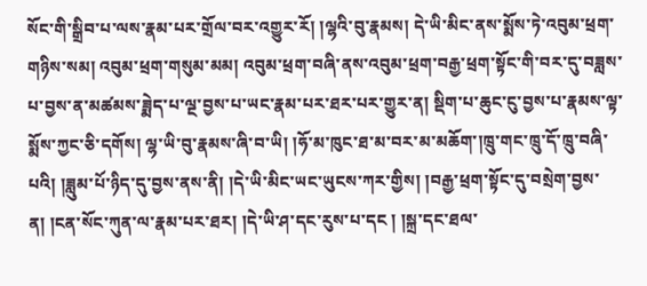སོང་གི་སྒྲིབ་པ་ལས་རྣམ་པར་གྲོལ་བར་འགྱུར་རོ། །ལྷའི་བུ་རྣམས། དེ་ཡི་མིང་ནས་སྨོས་ཏེ་འབུམ་ཕྲག་གཉིས་སམ། འབུམ་ཕྲག་གསུམ་མམ། འབུམ་ཕྲག་བཞི་ནས་འབུམ་ཕྲག་བརྒྱ་ཕྲག་སྟོང་གི་བར་དུ་བཟླས་པ་བྱས་ན་མཚམས་ཟྨེད་པ་ལྔ་བྱས་པ་ཡང་རྣམ་པར་ཐར་པར་གྱུར་ན། སྡིག་པ་ཆུང་ངུ་བྱས་པ་རྣམས་ལྟ་སྨོས་ཀྱང་ཅི་དགོས། ལྷ་ཡི་བུ་རྣམས་ཞི་བ་ཡི། །ཧོ་མ་ཁུང་ཐ་མ་བར་མ་མཆོག་།ཁྲུ་གང་ཁྲུ་དོ་ཁྲུ་བཞི་པའི། །ཟླུམ་པོ་ཉིད་དུ་བྱས་ནས་ནི། །དེ་ཡི་མིང་ཡང་ཡུངས་ཀར་གྱིས། །བརྒྱ་ཕྲག་སྟོང་དུ་བསྲེག་བྱས་ན། །ངན་སོང་ཀུན་ལ་རྣམ་པར་ཐར། །དེ་ཡི་ཤ་དང་རུས་པ་དང ། །སྐྲ་དང་ཐལ་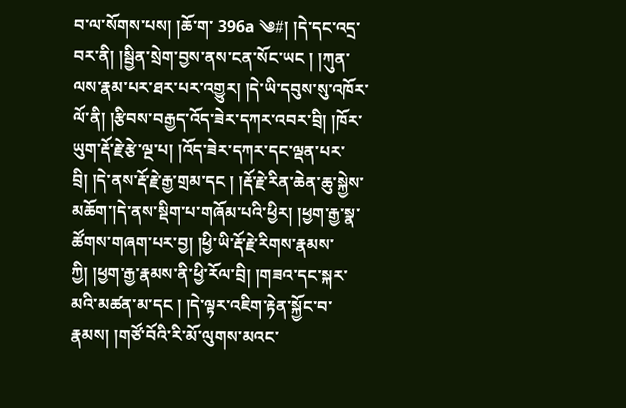བ་ལ་སོགས་པས། །ཆོ་ག་ 396a ༄#། །དེ་དང་འདྲ་བར་ནི། །སྦྱིན་སྲེག་བྱས་ནས་ངན་སོང་ཡང ། །ཀུན་ལས་རྣམ་པར་ཐར་པར་འགྱུར། །དེ་ཡི་དབུས་སུ་འཁོར་ལོ་ནི། །རྩིབས་བརྒྱད་འོད་ཟེར་དཀར་འབར་བྲི། །ཁོར་ཡུག་རྡོ་རྗེ་རྩེ་ལྔ་པ། །འོད་ཟེར་དཀར་དང་ལྡན་པར་བྲི། །དེ་ནས་རྡོ་རྗེ་རྒྱ་གྲམ་དང ། །རྡོ་རྗེ་རིན་ཆེན་ཆུ་སྐྱེས་མཆོག་།དེ་ནས་སྡིག་པ་གཞོམ་པའི་ཕྱིར། །ཕྱག་རྒྱ་སྣ་ཚོགས་གཞག་པར་བྱ། །ཕྱི་ཡི་རྡོ་རྗེ་རིགས་རྣམས་ཀྱི། །ཕྱག་རྒྱ་རྣམས་ནི་ཕྱི་རོལ་བྲི། །གཟའ་དང་སྐར་མའི་མཚན་མ་དང ། །དེ་ལྟར་འཇིག་རྟེན་སྐྱོང་བ་རྣམས། །གཙོ་བོའི་རི་མོ་ལུགས་མའང་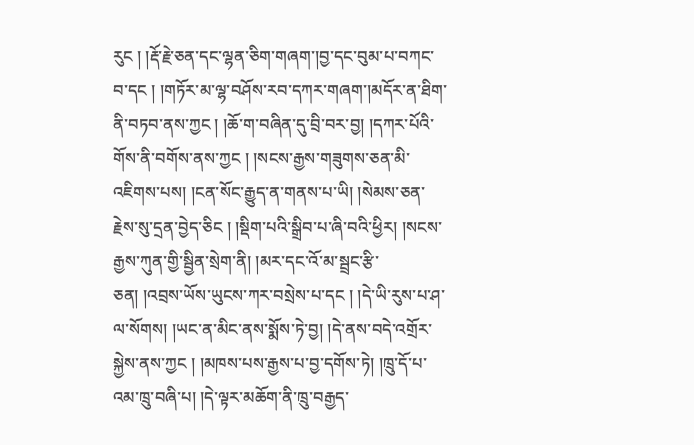རུང ། །རྡོ་རྗེ་ཅན་དང་ལྷན་ཅིག་གཞག་།བྱ་དང་བུམ་པ་བཀང་བ་དང ། །གཏོར་མ་ལྷ་བཤོས་རབ་དཀར་གཞག་།མདོར་ན་ཐིག་ནི་བཏབ་ནས་ཀྱང ། །ཆོ་ག་བཞིན་དུ་བྲི་བར་བྱ། །དཀར་པོའི་གོས་ནི་བགོས་ནས་ཀྱང ། །སངས་རྒྱས་གཟུགས་ཅན་མི་འཇིགས་པས། །ངན་སོང་རྒྱུད་ན་གནས་པ་ཡི། །སེམས་ཅན་རྗེས་སུ་དྲན་བྱེད་ཅིང ། །སྡིག་པའི་སྒྲིབ་པ་ཞི་བའི་ཕྱིར། །སངས་རྒྱས་ཀུན་གྱི་སྦྱིན་སྲེག་ནི། །མར་དང་འོ་མ་སྦྲང་རྩི་ཅན། །འབྲས་ཡོས་ཡུངས་ཀར་བསྲེས་པ་དང ། །དེ་ཡི་རུས་པ་ཤ་ལ་སོགས། །ཡང་ན་མིང་ནས་སྨོས་ཏེ་བྱ། །དེ་ནས་བདེ་འགྲོར་སྐྱེས་ནས་ཀྱང ། །མཁས་པས་རྒྱས་པ་བྱ་དགོས་ཏེ། །ཁྲུ་དོ་པ་འམ་ཁྲུ་བཞི་པ། །དེ་ལྟར་མཆོག་ནི་ཁྲུ་བརྒྱད་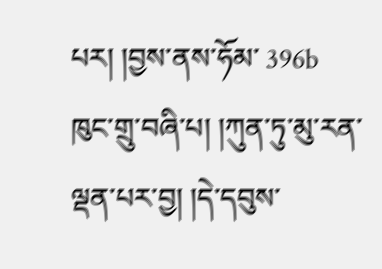པར། །བྱས་ནས་ཧོམ་ 396b ཁུང་གྲུ་བཞི་པ། །ཀུན་ཏུ་མུ་རན་ལྡན་པར་བྱ། །དེ་དབུས་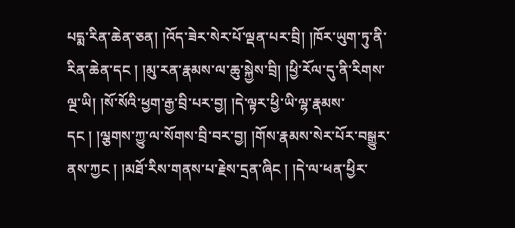པདྨ་རིན་ཆེན་ཅན། །འོད་ཟེར་སེར་པོ་ལྡན་པར་བྲི། །ཁོར་ཡུག་ཏུ་ནི་རིན་ཆེན་དང ། །མུ་རན་རྣམས་ལ་ཆུ་སྐྱེས་བྲི། །ཕྱི་རོལ་དུ་ནི་རིགས་ལྔ་ཡི། །སོ་སོའི་ཕྱག་རྒྱ་བྲི་པར་བྱ། །དེ་ལྟར་ཕྱི་ཡི་ལྷ་རྣམས་དང ། །ལྕགས་ཀྱུ་ལ་སོགས་བྲི་བར་བྱ། །གོས་རྣམས་སེར་པོར་བསྒྱུར་ནས་ཀྱང ། །མཐོ་རིས་གནས་པ་རྗེས་དྲན་ཞིང ། །དེ་ལ་ཕན་ཕྱིར་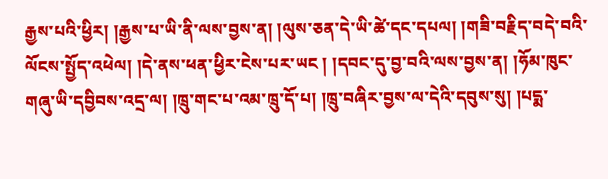རྒྱས་པའི་ཕྱིར། །རྒྱས་པ་ཡི་ནི་ལས་བྱས་ན། །ལུས་ཅན་དེ་ཡི་ཚེ་དང་དཔལ། །གཟི་བརྗིད་བདེ་བའི་ལོངས་སྤྱོད་འཕེལ། །དེ་ནས་ཕན་ཕྱིར་ངེས་པར་ཡང ། །དབང་དུ་བྱ་བའི་ལས་བྱས་ན། །ཧོམ་ཁུང་གཞུ་ཡི་དབྱིབས་འདྲ་ལ། །ཁྲུ་གང་པ་འམ་ཁྲུ་དོ་པ། །ཁྲུ་བཞིར་བྱས་ལ་དེའི་དབུས་སུ། །པདྨ་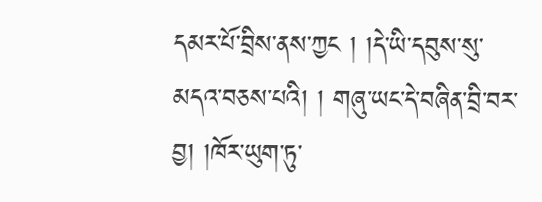དམར་པོ་བྲིས་ནས་ཀྱང ། །དེ་ཡི་དབུས་སུ་མདའ་བཅས་པའི། ། གཞུ་ཡང་དེ་བཞིན་བྲི་བར་བྱ། །ཁོར་ཡུག་ཏུ་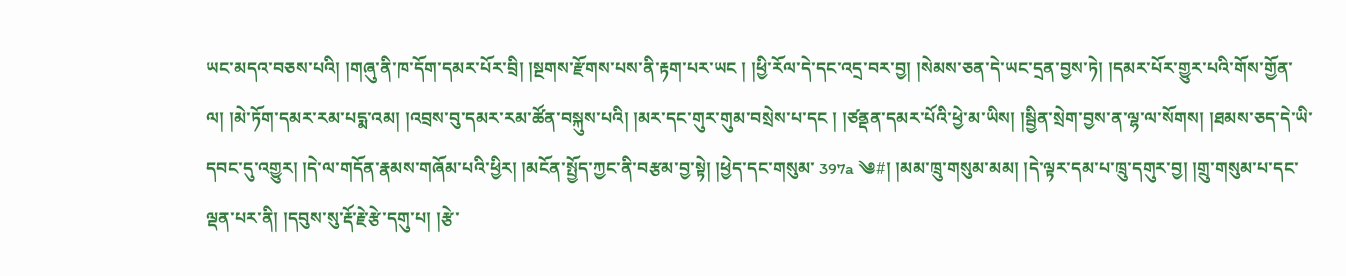ཡང་མདའ་བཅས་པའི། །གཞུ་ནི་ཁ་དོག་དམར་པོར་བྲི། །སྔགས་རྫོགས་པས་ནི་རྟག་པར་ཡང ། །ཕྱི་རོལ་དེ་དང་འདྲ་བར་བྱ། །སེམས་ཅན་དེ་ཡང་དྲན་བྱས་ཏེ། །དམར་པོར་གྱུར་པའི་གོས་གྱོན་ལ། །མེ་ཏོག་དམར་རམ་པདྨ་འམ། །འབྲས་བུ་དམར་རམ་ཚོན་བསྐུས་པའི། །མར་དང་གུར་གུམ་བསྲེས་པ་དང ། །ཙནྡན་དམར་པོའི་ཕྱེ་མ་ཡིས། །སྦྱིན་སྲེག་བྱས་ན་ལྷ་ལ་སོགས། །ཐམས་ཅད་དེ་ཡི་དབང་དུ་འགྱུར། །དེ་ལ་གདོན་རྣམས་གཞོམ་པའི་ཕྱིར། །མངོན་སྤྱོད་ཀྱང་ནི་བརྩམ་བྱ་སྟེ། །ཕྱེད་དང་གསུམ་ 397a ༄#། །མམ་ཁྲུ་གསུམ་མམ། །དེ་ལྟར་དམ་པ་ཁྲུ་དགུར་བྱ། །གྲུ་གསུམ་པ་དང་ལྡན་པར་ནི། །དབུས་སུ་རྡོ་རྗེ་རྩེ་དགུ་པ། །རྩེ་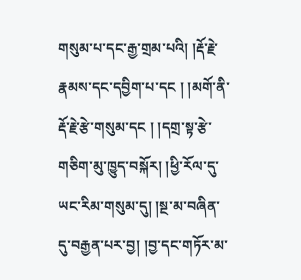གསུམ་པ་དང་རྒྱ་གྲམ་པའི། །རྡོ་རྗེ་རྣམས་དང་དབྱིག་པ་དང ། །མགོ་ནི་རྡོ་རྗེ་རྩེ་གསུམ་དང ། །དགྲ་སྟ་རྩེ་གཅིག་མུ་ཁྱུད་བསྐོར། །ཕྱི་རོལ་དུ་ཡང་རིམ་གསུམ་དུ། །སྔ་མ་བཞིན་དུ་བརྒྱན་པར་བྱ། །བྱ་དང་གཏོར་མ་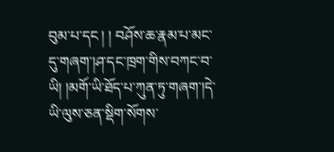བུམ་པ་དང ། ། བཤོས་ཆ་རྣམ་པ་མང་དུ་གཞག་།ཤ་དང་ཁྲག་གིས་བཀང་བ་ཡི། །མགོ་ཡི་ཐོད་པ་ཀུན་ཏུ་གཞག་།དེ་ཡི་ལུས་ཅན་སྡིག་སོགས་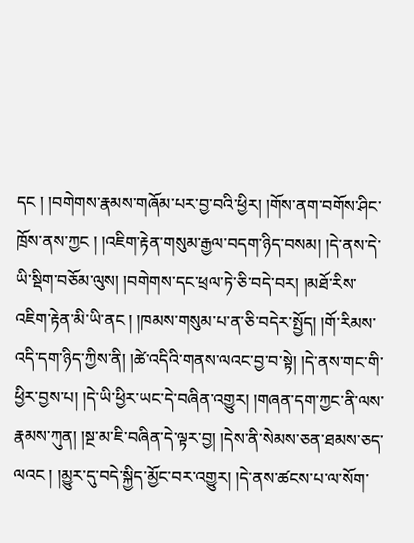དང ། །བགེགས་རྣམས་གཞོམ་པར་བྱ་བའི་ཕྱིར། །གོས་ནག་བགོས་ཤིང་ཁྲོས་ནས་ཀྱང ། །འཇིག་རྟེན་གསུམ་རྒྱལ་བདག་ཉིད་བསམ། །དེ་ནས་དེ་ཡི་སྡིག་བཅོམ་ལུས། །བགེགས་དང་ཕྲལ་ཏེ་ཅི་བདེ་བར། །མཐོ་རིས་འཇིག་རྟེན་མི་ཡི་ནང ། །ཁམས་གསུམ་པ་ན་ཅི་བདེར་སྤྱོད། །གོ་རིམས་འདི་དག་ཉིད་ཀྱིས་ནི། །ཚེ་འདིའི་གནས་ལའང་བྱ་བ་སྟེ། །དེ་ནས་གང་གི་ཕྱིར་བྱས་པ། །དེ་ཡི་ཕྱིར་ཡང་དེ་བཞིན་འགྱུར། །གཞན་དག་ཀྱང་ནི་ལས་རྣམས་ཀུན། །སྔ་མ་ཇི་བཞིན་དེ་ལྟར་བྱ། །དེས་ནི་སེམས་ཅན་ཐམས་ཅད་ལའང ། །མྱུར་དུ་བདེ་སྐྱིད་མྱོང་བར་འགྱུར། །དེ་ནས་ཚངས་པ་ལ་སོག་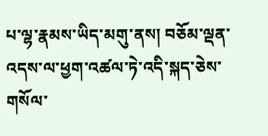པ་ལྷ་རྣམས་ཡིད་མགུ་ནས། བཅོམ་ལྡན་འདས་ལ་ཕྱག་འཚལ་ཏེ་འདི་སྐད་ཅེས་གསོལ་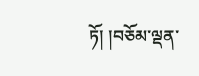ཏོ། །བཅོམ་ལྡན་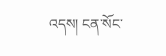འདས། ངན་སོང་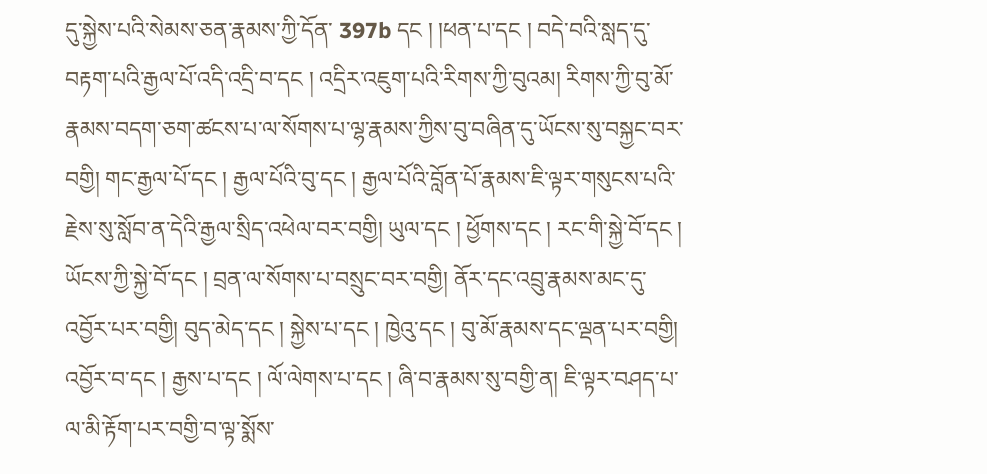དུ་སྐྱེས་པའི་སེམས་ཅན་རྣམས་ཀྱི་དོན་ 397b དང ། །ཕན་པ་དང ། བདེ་བའི་སླད་དུ་བརྟག་པའི་རྒྱལ་པོ་འདི་འདྲི་བ་དང ། འདྲིར་འཇུག་པའི་རིགས་ཀྱི་བུའམ། རིགས་ཀྱི་བུ་མོ་རྣམས་བདག་ཅག་ཚངས་པ་ལ་སོགས་པ་ལྷ་རྣམས་ཀྱིས་བུ་བཞིན་དུ་ཡོངས་སུ་བསྐྱང་བར་བགྱི། གང་རྒྱལ་པོ་དང ། རྒྱལ་པོའི་བུ་དང ། རྒྱལ་པོའི་བློན་པོ་རྣམས་ཇི་ལྟར་གསུངས་པའི་རྗེས་སུ་སློབ་ན་དེའི་རྒྱལ་སྲིད་འཕེལ་བར་བགྱི། ཡུལ་དང ། ཕྱོགས་དང ། རང་གི་སྐྱེ་བོ་དང ། ཡོངས་ཀྱི་སྐྱེ་བོ་དང ། བྲན་ལ་སོགས་པ་བསྲུང་བར་བགྱི། ནོར་དང་འབྲུ་རྣམས་མང་དུ་འབྱོར་པར་བགྱི། བུད་མེད་དང ། སྐྱེས་པ་དང ། ཁྱེའུ་དང ། བུ་མོ་རྣམས་དང་ལྡན་པར་བགྱི། འབྱོར་བ་དང ། རྒྱས་པ་དང ། ལོ་ལེགས་པ་དང ། ཞི་བ་རྣམས་སུ་བགྱི་ན། ཇི་ལྟར་བཤད་པ་ལ་མི་རྟོག་པར་བགྱི་བ་ལྟ་སྨོས་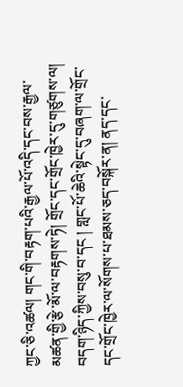ཀྱང་ཅི་འཚལ། གང་གི་བརྟག་པའི་རྒྱལ་པོ་འདི་དང་བས་རྒྱལ་མཚན་གྱི་རྩེ་མོ་ལ་བརྟགས་ཏེ། གྲོང་དང་གྲོང་ཁྱེར་དུ་གཙུགས་ལ། བདག་ཉིད་ཀྱིས་བསུ་བ་དང ། གླང་པོ་ཆེའི་སྟེང་དུ་བཞག་ལ་གྲོང་དང་གྲོང་ཁྱེར་ལ་སོགས་པ་ཐམས་ཅད་བསྐོར་ན། ནད་དང་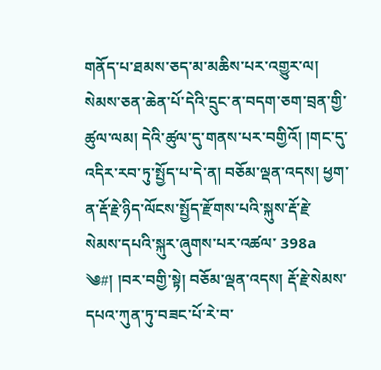གནོད་པ་ཐམས་ཅད་མ་མཆིས་པར་འགྱུར་ལ། སེམས་ཅན་ཆེན་པོ་དེའི་དྲུང་ན་བདག་ཅག་བྲན་གྱི་ཚུལ་ལམ། དེའི་ཚུལ་དུ་གནས་པར་བགྱིའོ། །གང་དུ་འདིར་རབ་ཏུ་སྤྱོད་པ་དེ་ན། བཅོམ་ལྡན་འདས། ཕྱག་ན་རྡོ་རྗེ་ཉིད་ལོངས་སྤྱོད་རྫོགས་པའི་སྐུས་རྡོ་རྗེ་སེམས་དཔའི་སྐུར་ཞུགས་པར་འཚལ་ 398a ༄#། །བར་བགྱི་སྟེ། བཅོམ་ལྡན་འདས། རྡོ་རྗེ་སེམས་དཔའ་ཀུན་ཏུ་བཟང་པོ་རེ་བ་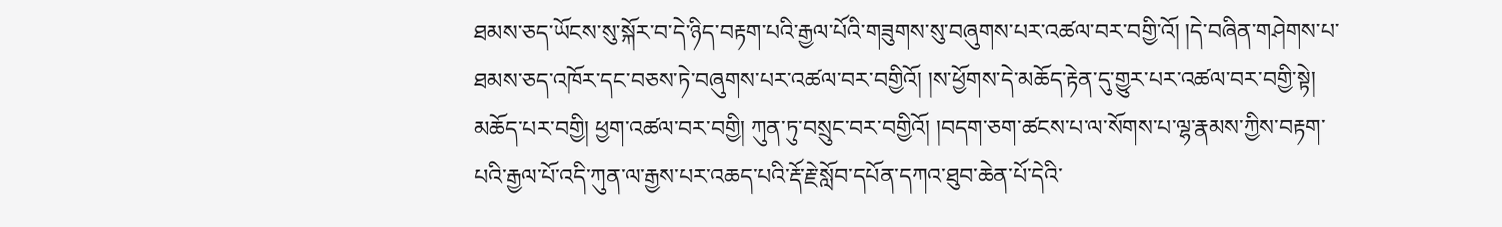ཐམས་ཅད་ཡོངས་སུ་སྐོར་བ་དེ་ཉིད་བརྟག་པའི་རྒྱལ་པོའི་གཟུགས་སུ་བཞུགས་པར་འཚལ་བར་བགྱི་འོ། །དེ་བཞིན་གཤེགས་པ་ཐམས་ཅད་འཁོར་དང་བཅས་ཏེ་བཞུགས་པར་འཚལ་བར་བགྱིའོ། །ས་ཕྱོགས་དེ་མཆོད་རྟེན་དུ་གྱུར་པར་འཚལ་བར་བགྱི་སྟེ། མཆོད་པར་བགྱི། ཕྱག་འཚལ་བར་བགྱི། ཀུན་ཏུ་བསྲུང་བར་བགྱིའོ། །བདག་ཅག་ཚངས་པ་ལ་སོགས་པ་ལྷ་རྣམས་ཀྱིས་བརྟག་པའི་རྒྱལ་པོ་འདི་ཀུན་ལ་རྒྱས་པར་འཆད་པའི་རྡོ་རྗེ་སློབ་དཔོན་དཀའ་ཐུབ་ཆེན་པོ་དེའི་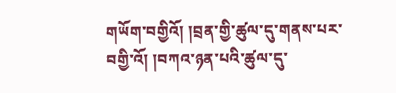གཡོག་བགྱིའོ། །བྲན་གྱི་ཚུལ་དུ་གནས་པར་བགྱི་འོ། །བཀའ་ཉན་པའི་ཚུལ་དུ་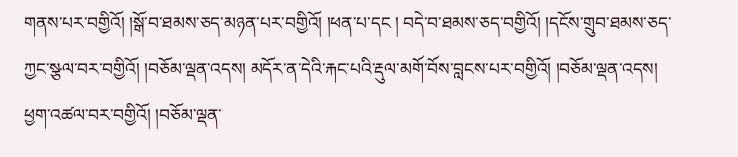གནས་པར་བགྱིའོ། །སྒོ་བ་ཐམས་ཅད་མཉན་པར་བགྱིའོ། །ཕན་པ་དང ། བདེ་བ་ཐམས་ཅད་བགྱིའོ། །དངོས་གྲུབ་ཐམས་ཅད་ཀྱང་སྩལ་བར་བགྱིའོ། །བཅོམ་ལྡན་འདས། མདོར་ན་དེའི་རྐང་པའི་རྡུལ་མགོ་བོས་བླངས་པར་བགྱིའོ། །བཅོམ་ལྡན་འདས། ཕྱག་འཚལ་བར་བགྱིའོ། །བཅོམ་ལྡན་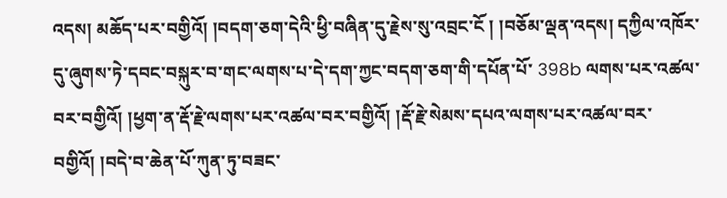འདས། མཆོད་པར་བགྱིའོ། །བདག་ཅག་དེའི་ཕྱི་བཞིན་དུ་རྗེས་སུ་འབྲང་ངོ ། །བཅོམ་ལྡན་འདས། དཀྱིལ་འཁོར་དུ་ཞུགས་ཏེ་དབང་བསྐུར་བ་གང་ལགས་པ་དེ་དག་ཀྱང་བདག་ཅག་གི་དཔོན་པོ་ 398b ལགས་པར་འཚལ་བར་བགྱིའོ། །ཕྱག་ན་རྡོ་རྗེ་ལགས་པར་འཚལ་བར་བགྱིའོ། །རྡོ་རྗེ་སེམས་དཔའ་ལགས་པར་འཚལ་བར་བགྱིའོ། །བདེ་བ་ཆེན་པོ་ཀུན་ཏུ་བཟང་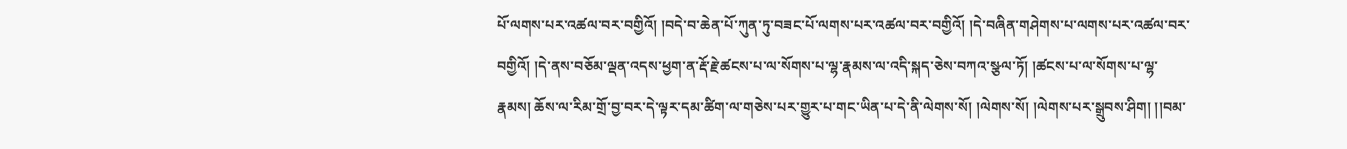པོ་ལགས་པར་འཚལ་བར་བགྱིའོ། །བདེ་བ་ཆེན་པོ་ཀུན་ཏུ་བཟང་པོ་ལགས་པར་འཚལ་བར་བགྱིའོ། །དེ་བཞིན་གཤེགས་པ་ལགས་པར་འཚལ་བར་བགྱིའོ། །དེ་ནས་བཅོམ་ལྡན་འདས་ཕྱག་ན་རྡོ་རྗེ་ཚངས་པ་ལ་སོགས་པ་ལྷ་རྣམས་ལ་འདི་སྐད་ཅེས་བཀའ་སྩལ་ཏོ། །ཚངས་པ་ལ་སོགས་པ་ལྷ་རྣམས། ཆོས་ལ་རིམ་གྲོ་བྱ་བར་དེ་ལྟར་དམ་ཚིག་ལ་གཅེས་པར་གྱུར་པ་གང་ཡིན་པ་དེ་ནི་ལེགས་སོ། །ལེགས་སོ། །ལེགས་པར་སྒྲུབས་ཤིག། །།བམ་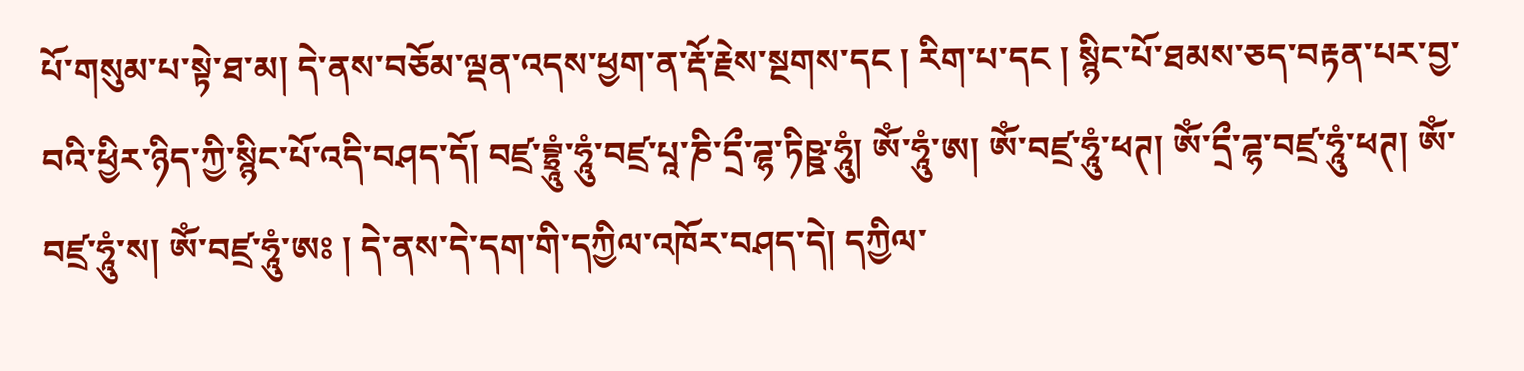པོ་གསུམ་པ་སྟེ་ཐ་མ། དེ་ནས་བཅོམ་ལྡན་འདས་ཕྱག་ན་རྡོ་རྗེས་སྔགས་དང ། རིག་པ་དང ། སྙིང་པོ་ཐམས་ཅད་བརྟན་པར་བྱ་བའི་ཕྱིར་ཉིད་ཀྱི་སྙིང་པོ་འདི་བཤད་དོ། བཛྲ་བྷྲཱུཾ་ཧཱུཾ་བཛྲ་པཱ་ཎི་དྲྀ་ཌྷ་ཏིཥྛ་ཧཱུཾ། ཨོཾ་ཧཱུཾ་ཨ། ཨོཾ་བཛྲ་ཧཱུཾ་ཕཊ། ཨོཾ་དྲྀ་ཌྷ་བཛྲ་ཧཱུཾ་ཕཊ། ཨོཾ་བཛྲ་ཧཱུཾ་ས། ཨོཾ་བཛྲ་ཧཱུཾ་ཨཿ ། དེ་ནས་དེ་དག་གི་དཀྱིལ་འཁོར་བཤད་དེ། དཀྱིལ་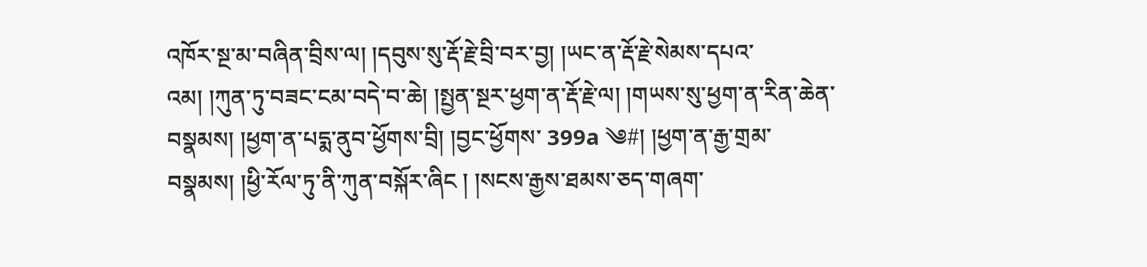འཁོར་སྔ་མ་བཞིན་བྲིས་ལ། །དབུས་སུ་རྡོ་རྗེ་བྲི་བར་བྱ། །ཡང་ན་རྡོ་རྗེ་སེམས་དཔའ་འམ། །ཀུན་ཏུ་བཟང་ངམ་བདེ་བ་ཆེ། །སྤྱན་སྔར་ཕྱག་ན་རྡོ་རྗེ་ལ། །གཡས་སུ་ཕྱག་ན་རིན་ཆེན་བསྣམས། །ཕྱག་ན་པདྨ་ནུབ་ཕྱོགས་བྲི། །བྱང་ཕྱོགས་ 399a ༄#། །ཕྱག་ན་རྒྱ་གྲམ་བསྣམས། །ཕྱི་རོལ་ཏུ་ནི་ཀུན་བསྐོར་ཞིང ། །སངས་རྒྱས་ཐམས་ཅད་གཞག་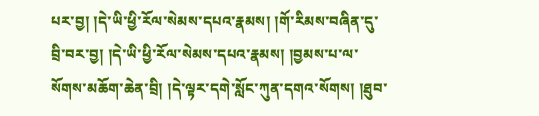པར་བྱ། །དེ་ཡི་ཕྱི་རོལ་སེམས་དཔའ་རྣམས། །གོ་རིམས་བཞིན་དུ་བྲི་བར་བྱ། །དེ་ཡི་ཕྱི་རོལ་སེམས་དཔའ་རྣམས། །བྱམས་པ་ལ་སོགས་མཆོག་ཆེན་བྲི། །དེ་ལྟར་དགེ་སློང་ཀུན་དགའ་སོགས། །ཐུབ་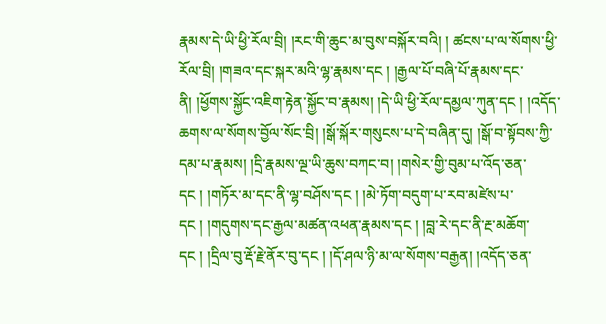རྣམས་དེ་ཡི་ཕྱི་རོལ་བྲི། །རང་གི་ཆུང་མ་བུས་བསྐོར་བའི། ། ཚངས་པ་ལ་སོགས་ཕྱི་རོལ་བྲི། །གཟའ་དང་སྐར་མའི་ལྷ་རྣམས་དང ། །རྒྱལ་པོ་བཞི་པོ་རྣམས་དང་ནི། །ཕྱོགས་སྐྱོང་འཇིག་རྟེན་སྐྱོང་བ་རྣམས། །དེ་ཡི་ཕྱི་རོལ་དམྱལ་ཀུན་དང ། །འདོད་ཆགས་ལ་སོགས་བྱོལ་སོང་བྲི། །སྒོ་སྐོར་གསུངས་པ་དེ་བཞིན་དུ། །སྒོ་བ་སྟོབས་ཀྱི་དམ་པ་རྣམས། །དྲི་རྣམས་ལྔ་ཡི་ཆུས་བཀང་བ། །གསེར་གྱི་བུམ་པ་འོད་ཅན་དང ། །གཏོར་མ་དང་ནི་ལྷ་བཤོས་དང ། །མེ་ཏོག་བདུག་པ་རབ་མཛེས་པ་དང ། །གདུགས་དང་རྒྱལ་མཚན་འཕན་རྣམས་དང ། །བླ་རེ་དང་ནི་རྔ་མཆོག་དང ། །དྲིལ་བུ་རྡོ་རྗེ་ནོར་བུ་དང ། །དོ་ཤལ་ཉི་མ་ལ་སོགས་བརྒྱན། །འདོད་ཅན་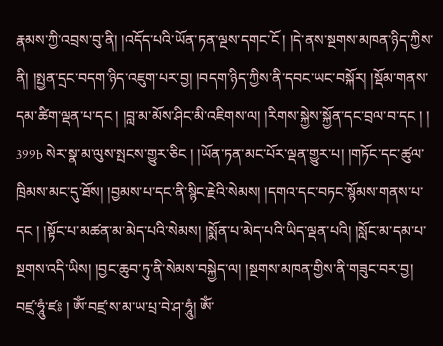རྣམས་ཀྱི་འབྲས་བུ་ནི། །འདོད་པའི་ཡོན་ཏན་ལྔས་དགང་ངོ ། །དེ་ནས་སྔགས་མཁན་ཉིད་ཀྱིས་ནི། །སྤྱན་དྲང་བདག་ཉིད་འཇུག་པར་བྱ། །བདག་ཉིད་ཀྱིས་ནི་དབང་ཡང་བསྐོར། །སྡོམ་གནས་དམ་ཚིག་ལྡན་པ་དང ། །བླ་མ་མོས་ཤིང་མི་འཇིགས་ལ། །རིགས་སྐྱེས་སྐྱོན་དང་བྲལ་བ་དང ། ། 399b སེར་སྣ་མ་ལུས་སྤངས་གྱུར་ཅིང ། །ཡོན་ཏན་མང་པོར་ལྡན་གྱུར་པ། །གཏོང་དང་ཚུལ་ཁྲིམས་མང་དུ་ཐོས། །བྱམས་པ་དང་ནི་སྙིང་རྗེའི་སེམས། །དགའ་དང་བཏང་སྙོམས་གནས་པ་དང ། །སྟོང་པ་མཚན་མ་མེད་པའི་སེམས། །སྨོན་པ་མེད་པའི་ཡིད་ལྡན་པའི། །སློང་མ་དམ་པ་སྔགས་འདི་ཡིས། །བྱང་ཆུབ་ཏུ་ནི་སེམས་བསྐྱེད་ལ། །སྔགས་མཁན་གྱིས་ནི་གཟུང་བར་བྱ། བཛྲ་ཧཱུཾ་ཛཿ ། ཨོཾ་བཛྲ་ས་མ་ཡ་པྲ་བེ་ཤ་ཧཱུཾ། ཨོཾ་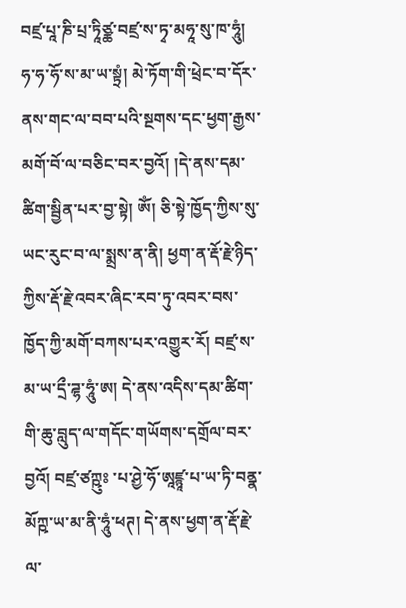བཛྲ་པཱ་ཎི་པྲ་ཏཱིཙྪ་བཛྲ་ས་ཏྭ་མཧཱ་སུ་ཁ་ཧཱུཾ། ཧ་ཧ་ཧོ་ས་མ་ཡ་སྟྲཾ། མེ་ཏོག་གི་ཕྲེང་བ་དོར་ནས་གང་ལ་བབ་པའི་སྔགས་དང་ཕྱག་རྒྱས་མགོ་བོ་ལ་བཅིང་བར་བྱའོ། །དེ་ནས་དམ་ཚིག་སྦྱིན་པར་བྱ་སྟེ། ཨོཾ། ཅི་སྟེ་ཁྱོད་ཀྱིས་སུ་ཡང་རུང་བ་ལ་སྨྲས་ན་ནི། ཕྱག་ན་རྡོ་རྗེ་ཉིད་ཀྱིས་རྡོ་རྗེ་འབར་ཞིང་རབ་ཏུ་འབར་བས་ཁྱོད་ཀྱི་མགོ་བཀས་པར་འགྱུར་རོ། བཛྲ་ས་མ་ཡ་དྲྀ་ཌྷ་ཧཱུཾ་ཨ། དེ་ནས་འདིས་དམ་ཚིག་གི་ཆུ་བླུད་ལ་གདོང་གཡོགས་དགྲོལ་བར་བྱའོ། བཛྲ་ཙཀྵུཿ ་པ་ཤྱེ་ཧོ་ཨཱཛྙཱ་པ་ཡ་ཏི་བནྣ་མོཀྵ་ཡ་མ་ནི་ཧཱུཾ་ཕཊ། དེ་ནས་ཕྱག་ན་རྡོ་རྗེ་ལ་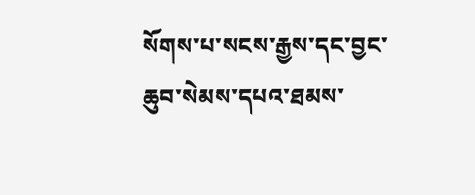སོགས་པ་སངས་རྒྱས་དང་བྱང་ཆུབ་སེམས་དཔའ་ཐམས་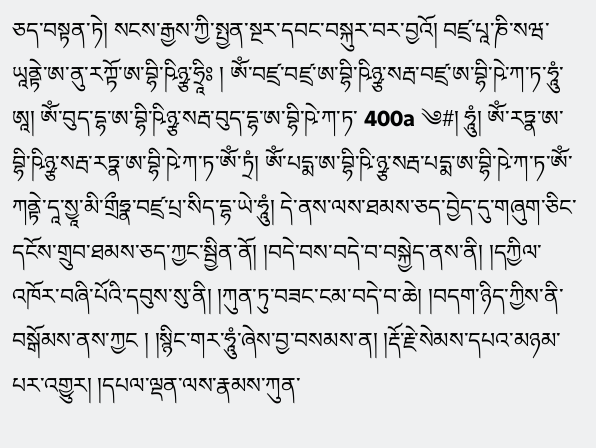ཅད་བསྟན་ཏེ། སངས་རྒྱས་ཀྱི་སྤྱན་སྔར་དབང་བསྐུར་བར་བྱའོ། བཛྲ་པཱ་ཎི་སཝ་ཡཱནྟེ་ཨ་ནུ་རཀྟོ་ཨ་བྷི་ཥིཉྩ་ཧྲཱིཿ ། ཨོཾ་བཛྲ་བཛྲ་ཨ་བྷི་ཥིཉྩ་སརྦ་བཛྲ་ཨ་བྷི་ཥེ་ཀ་ཏ་ཧཱུཾ་ཨཱ། ཨོཾ་བུད་དྷ་ཨ་བྷི་ཥིཉྩ་སརྦ་བུད་དྷ་ཨ་བྷི་ཥེ་ཀ་ཏ་ 400a ༄#། ཧཱུཾ། ཨོཾ་རཏྣ་ཨ་བྷི་ཥིཉྩ་སརྦ་རཏྣ་ཨ་བྷི་ཥེ་ཀ་ཏ་ཨོཾ་ཏྲཾ། ཨོཾ་པདྨ་ཨ་བྷི་ཥི་ཉྩ་སརྦ་པདྨ་ཨ་བྷི་ཥེ་ཀ་ཏ་ཨོཾ་ཀནྟེ་དཱ་སྱཱ་མི་གྲྀཧྣ་བཛྲ་པྲ་སིད་དྷ་ཡེ་ཧཱུཾ། དེ་ནས་ལས་ཐམས་ཅད་བྱེད་དུ་གཞུག་ཅིང་དངོས་གྲུབ་ཐམས་ཅད་ཀྱང་སྦྱིན་ནོ། །བདེ་བས་བདེ་བ་བསྐྱེད་ནས་ནི། །དཀྱིལ་འཁོར་བཞི་པོའི་དབུས་སུ་ནི། །ཀུན་ཏུ་བཟང་ངམ་བདེ་བ་ཆེ། །བདག་ཉིད་ཀྱིས་ནི་བསྒོམས་ནས་ཀྱང ། །སྙིང་གར་ཧཱུཾ་ཞེས་བྱ་བསམས་ན། །རྡོ་རྗེ་སེམས་དཔའ་མཉམ་པར་འགྱུར། །དཔལ་ལྡན་ལས་རྣམས་ཀུན་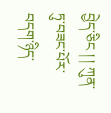བྱེད་ཅིང ། ། ཀུན་ཏུ་བཟང་པོར་བདག་ཉིད་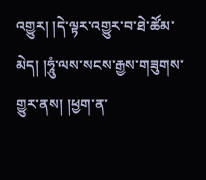འགྱུར། །དེ་ལྟར་འགྱུར་བ་ཐེ་ཚོམ་མེད། །ཧཱུཾ་ལས་སངས་རྒྱས་གཟུགས་གྱུར་ནས། །ཕྱག་ན་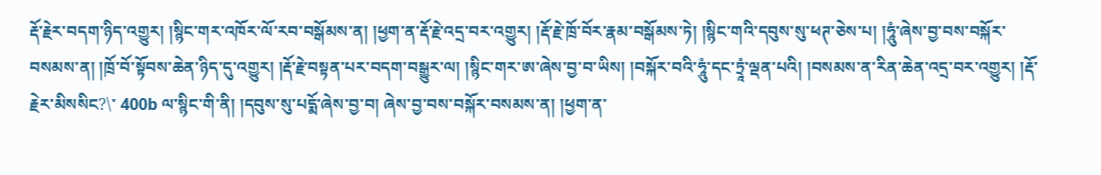རྡོ་རྗེར་བདག་ཉིད་འགྱུར། །སྙིང་གར་འཁོར་ལོ་རབ་བསྒོམས་ན། །ཕྱག་ན་རྡོ་རྗེ་འདྲ་བར་འགྱུར། །རྡོ་རྗེ་ཁྲོ་བོར་རྣམ་བསྒོམས་ཏེ། །སྙིང་གའི་དབུས་སུ་ཕཊ་ཅེས་པ། །ཧཱུཾ་ཞེས་བྱ་བས་བསྐོར་བསམས་ན། །ཁྲོ་བོ་སྟོབས་ཆེན་ཉིད་དུ་འགྱུར། །རྡོ་རྗེ་བསྟན་པར་བདག་བསྒྱུར་ལ། །སྙིང་གར་ཨ་ཞེས་བྱ་བ་ཡིས། །བསྐོར་བའི་ཧཱུཾ་དང་ཏྲཱཾ་ལྡན་པའི། །བསམས་ན་རིན་ཆེན་འདྲ་བར་འགྱུར། །རྡོ་རྗེར་མིསསིང?\་ 400b ལ་སྙིང་གི་ནི། །དབུས་སུ་པདྨོ་ཞེས་བྱ་བ། ཞེས་བྱ་བས་བསྐོར་བསམས་ན། །ཕྱག་ན་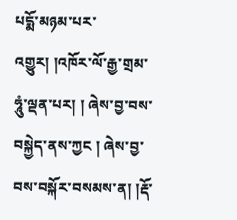པདྨོ་མཉམ་པར་འགྱུར། །འཁོར་ལོ་རྒྱ་གྲམ་ཧཱུཾ་ལྡན་པར། ། ཞེས་བྱ་བས་བསྐྱེད་ནས་ཀྱང ། ཞེས་བྱ་བས་བསྐོར་བསམས་ན། །རྡོ་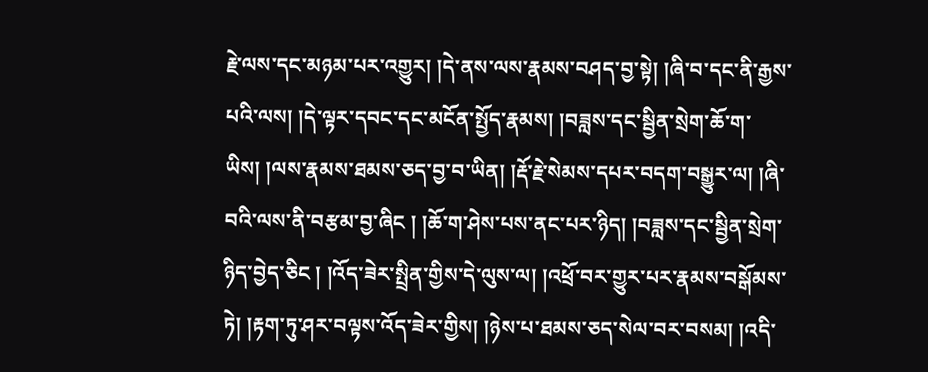རྗེ་ལས་དང་མཉམ་པར་འགྱུར། །དེ་ནས་ལས་རྣམས་བཤད་བྱ་སྟེ། །ཞི་བ་དང་ནི་རྒྱས་པའི་ལས། །དེ་ལྟར་དབང་དང་མངོན་སྤྱོད་རྣམས། །བཟླས་དང་སྦྱིན་སྲེག་ཆོ་ག་ཡིས། །ལས་རྣམས་ཐམས་ཅད་བྱ་བ་ཡིན། །རྡོ་རྗེ་སེམས་དཔར་བདག་བསྒྱུར་ལ། །ཞི་བའི་ལས་ནི་བརྩམ་བྱ་ཞིང ། །ཆོ་ག་ཤེས་པས་ནང་པར་ཉིད། །བཟླས་དང་སྦྱིན་སྲེག་ཉིད་བྱེད་ཅིང ། །འོད་ཟེར་སྤྲིན་གྱིས་དེ་ལུས་ལ། །འཕྲོ་བར་གྱུར་པར་རྣམས་བསྒོམས་ཏེ། །རྟག་ཏུ་ཤར་བལྟས་འོད་ཟེར་གྱིས། །ཉེས་པ་ཐམས་ཅད་སེལ་བར་བསམ། །འདི་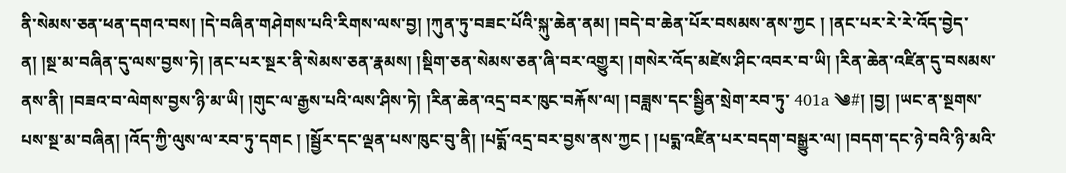ནི་སེམས་ཅན་ཕན་དགའ་བས། །དེ་བཞིན་གཤེགས་པའི་རིགས་ལས་བྱ། །ཀུན་ཏུ་བཟང་པོའི་སྐུ་ཆེན་ནམ། །བདེ་བ་ཆེན་པོར་བསམས་ནས་ཀྱང ། །ནང་པར་རེ་རེ་འོད་བྱེད་ན། །སྔ་མ་བཞིན་དུ་ལས་བྱས་ཏེ། །ནང་པར་སྔར་ནི་སེམས་ཅན་རྣམས། །སྡིག་ཅན་སེམས་ཅན་ཞི་བར་འགྱུར། །གསེར་འོད་མཛེས་ཤིང་འབར་བ་ཡི། །རིན་ཆེན་འཛིན་དུ་བསམས་ནས་ནི། །བཟའ་བ་ལེགས་བྱས་ཉི་མ་ཡི། །གུང་ལ་རྒྱས་པའི་ལས་ཤིས་ཏེ། །རིན་ཆེན་འདྲ་བར་ཁུང་བརྐོས་ལ། །བཟླས་དང་སྦྱིན་སྲེག་རབ་ཏུ་ 401a ༄#། །བྱ། །ཡང་ན་སྔགས་པས་སྔ་མ་བཞིན། །འོད་ཀྱི་ལུས་ལ་རབ་ཏུ་དགང ། །སྦྱོར་དང་ལྡན་པས་ཁུང་བུ་ནི། །པདྨོ་འདྲ་བར་བྱས་ནས་ཀྱང ། །པདྨ་འཛིན་པར་བདག་བསྒྱུར་ལ། །བདག་དང་ཉེ་བའི་ཉི་མའི་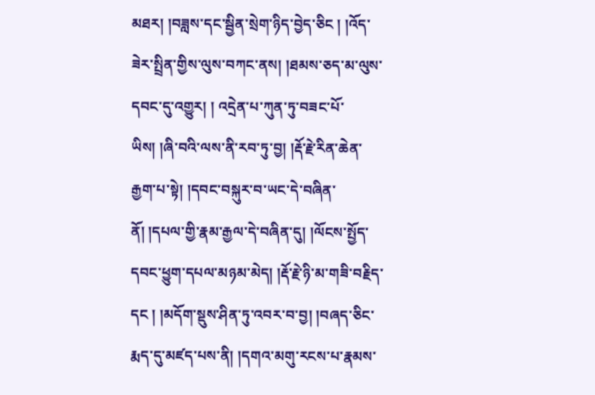མཐར། །བཟླས་དང་སྦྱིན་སྲེག་ཉིད་བྱེད་ཅིང ། །འོད་ཟེར་སྤྲིན་གྱིས་ལུས་བཀང་ནས། །ཐམས་ཅད་མ་ལུས་དབང་དུ་འགྱུར། ། འདྲེན་པ་ཀུན་ཏུ་བཟང་པོ་ཡིས། །ཞི་བའི་ལས་ནི་རབ་ཏུ་བྱ། །རྡོ་རྗེ་རིན་ཆེན་རྒྱག་པ་སྟེ། །དབང་བསྐུར་བ་ཡང་དེ་བཞིན་ནོ། །དཔལ་གྱི་རྣམ་རྒྱལ་དེ་བཞིན་དུ། །ལོངས་སྤྱོད་དབང་ཕྱུག་དཔལ་མཉམ་མེད། །རྡོ་རྗེ་ཉི་མ་གཟི་བརྗིད་དང ། །མདོག་སྡུས་ཤིན་ཏུ་འབར་བ་བྱ། །བཞད་ཅིང་རྨད་དུ་མཛད་པས་ནི། །དགའ་མགུ་རངས་པ་རྣམས་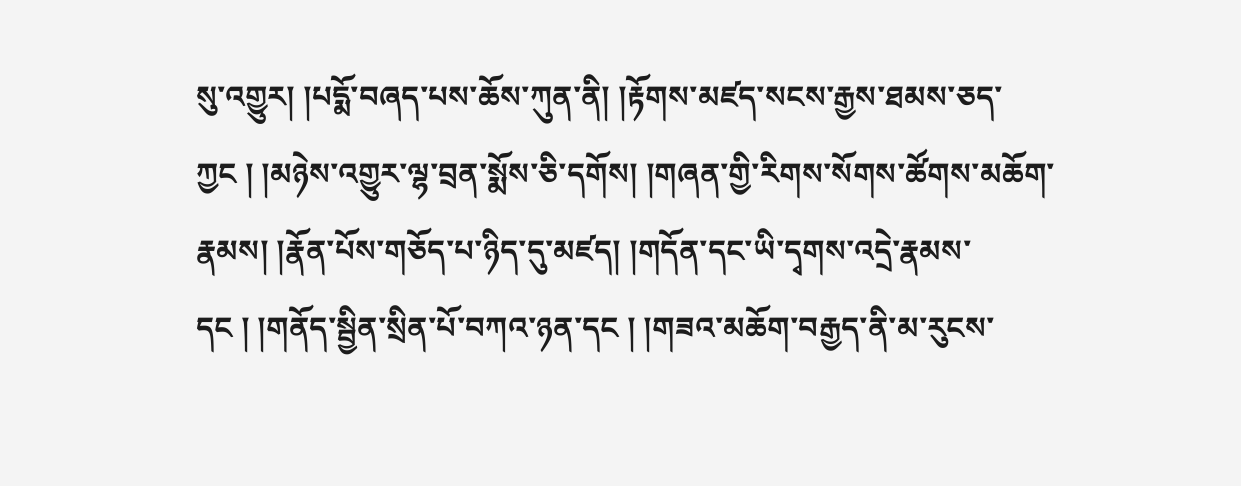སུ་འགྱུར། །པདྨོ་བཞད་པས་ཆོས་ཀུན་ནི། །རྟོགས་མཛད་སངས་རྒྱས་ཐམས་ཅད་ཀྱང ། །མཉེས་འགྱུར་ལྷ་བྲན་སྨོས་ཅི་དགོས། །གཞན་གྱི་རིགས་སོགས་ཚོགས་མཆོག་རྣམས། །རྣོན་པོས་གཅོད་པ་ཉིད་དུ་མཛད། །གདོན་དང་ཡི་དྭགས་འདྲེ་རྣམས་དང ། །གནོད་སྦྱིན་སྲིན་པོ་བཀའ་ཉན་དང ། །གཟའ་མཆོག་བརྒྱད་ནི་མ་རུངས་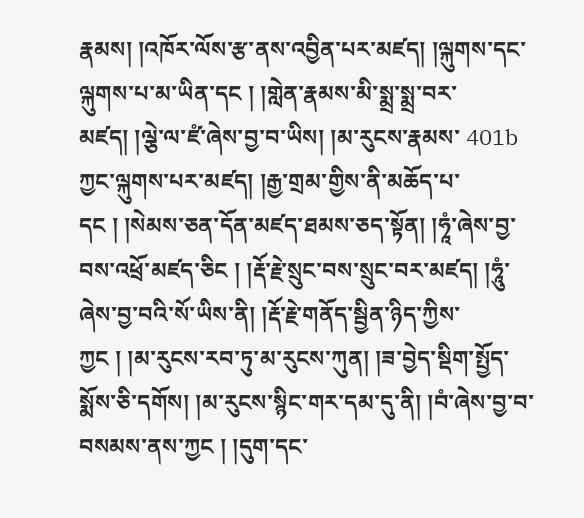རྣམས། །འཁོར་ལོས་རྩ་ནས་འབྱིན་པར་མཛད། །ལྐུགས་དང་ལྐུགས་པ་མ་ཡིན་དང ། །གླེན་རྣམས་མི་སྨྲ་སྨྲ་བར་མཛད། །ལྕེ་ལ་ཛཾ་ཞེས་བྱ་བ་ཡིས། །མ་རུངས་རྣམས་ 401b ཀྱང་ལྐུགས་པར་མཛད། །རྒྱ་གྲམ་གྱིས་ནི་མཆོད་པ་དང ། །སེམས་ཅན་དོན་མཛད་ཐམས་ཅད་སྟོན། །ཧཱཾ་ཞེས་བྱ་བས་འཕྲོ་མཛད་ཅིང ། །རྡོ་རྗེ་སྲུང་བས་སྲུང་བར་མཛད། །ཧཱུཾ་ཞེས་བྱ་བའི་སོ་ཡིས་ནི། །རྡོ་རྗེ་གནོད་སྦྱིན་ཉིད་ཀྱིས་ཀྱང ། །མ་རུངས་རབ་ཏུ་མ་རུངས་ཀུན། །ཟ་བྱེད་སྡིག་སྤྱོད་སྨོས་ཅི་དགོས། །མ་རུངས་སྙིང་གར་དམ་དུ་ནི། །བཾ་ཞེས་བྱ་བ་བསམས་ནས་ཀྱང ། །དུག་དང་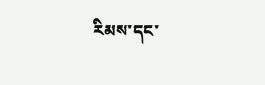རིམས་དང་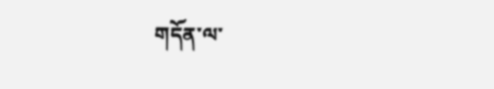གདོན་ལ་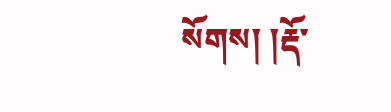སོགས། །རྡོ་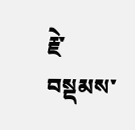རྗེ་བསྡམས་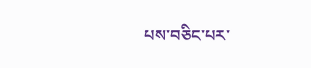པས་བཅིང་པར་